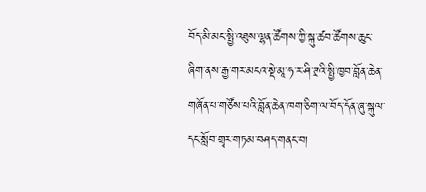བོད་མི་མང་སྤྱི་འཐུས་ལྷན་ཚོགས་ཀྱི་སྐུ་ཚབ་ཚོགས་ཆུང་ཞིག་ནས་རྒྱ་གར་མངའ་སྡེ་མཱ་ཧ་ར་ཤི་ཊྲའི་སྤྱི་ཁྱབ་བློན་ཆེན་གཞོན་པ་གཙོས་པའི་བློན་ཆེན་ཁག་ཅིག་ལ་བོད་དོན་ཞུ་སྐུལ་དང་སློབ་གྲྭར་གཏམ་བཤད་གནང་བ།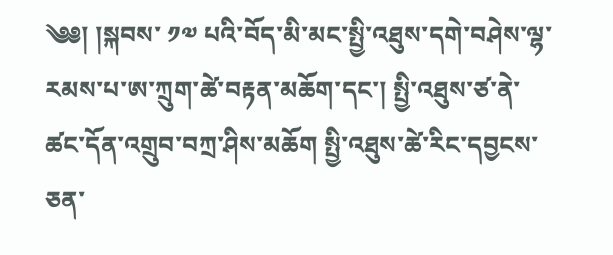༄༅། །སྐབས་ ༡༧ པའི་བོད་མི་མང་སྤྱི་འཐུས་དགེ་བཤེས་ལྷ་རམས་པ་ཨ་ཀྲུག་ཚེ་བརྟན་མཆོག་དང་། སྤྱི་འཐུས་ཙ་ནེ་ཚང་དོན་འགྲུབ་བཀྲ་ཤིས་མཆོག སྤྱི་འཐུས་ཚེ་རིང་དབྱངས་ཅན་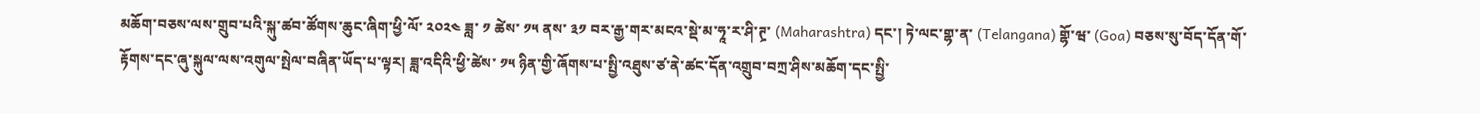མཆོག་བཅས་ལས་གྲུབ་པའི་སྐུ་ཚབ་ཚོགས་ཆུང་ཞིག་ཕྱི་ལོ་ ༢༠༢༤ ཟླ་ ༡ ཚེས་ ༡༥ ནས་ ༣༡ བར་རྒྱ་གར་མངའ་སྡེ་མ་ཧཱ་ར་ཤི་ཊྲ་ (Maharashtra) དང་། ཏེ་ལང་གྷ་ན་ (Telangana) གྷོ་ཝ་ (Goa) བཅས་སུ་བོད་དོན་གོ་རྟོགས་དང་ཞུ་སྐུལ་ལས་འགུལ་སྤེལ་བཞིན་ཡོད་པ་ལྟར། ཟླ་འདིའི་ཕྱི་ཚེས་ ༡༥ ཉིན་གྱི་ཞོགས་པ་སྤྱི་འཐུས་ཙ་ནེ་ཚང་དོན་འགྲུབ་བཀྲ་ཤིས་མཆོག་དང་སྤྱི་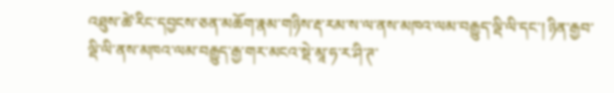འཐུས་ཚེ་རིང་དབྱངས་ཅན་མཆོག་རྣམ་གཉིས་རྡ་རམ་ས་ལ་ནས་མཁའ་ལམ་བརྒྱུད་ལྡི་ལི་དང་། ཉིན་རྒྱབ་ལྡི་ལི་ནས་མཁའ་ལམ་བརྒྱུད་རྒྱ་གར་མངའ་སྡེ་མཱ་ཧ་ར་ཤི་ཊ་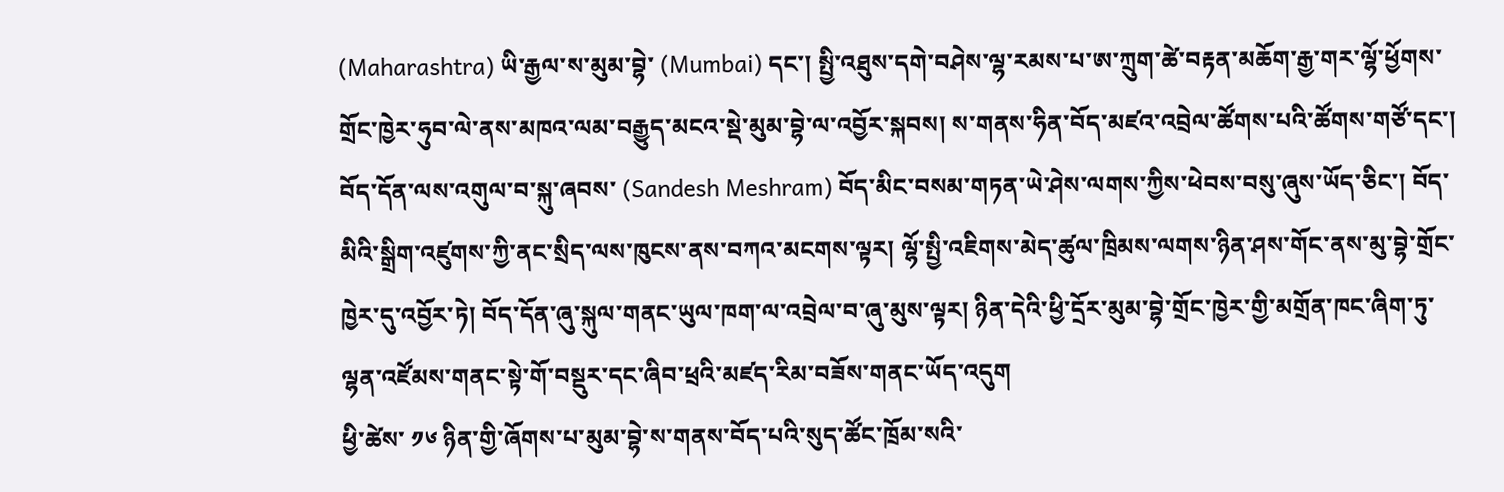(Maharashtra) ཡི་རྒྱལ་ས་མུམ་བྷེ་ (Mumbai) དང་། སྤྱི་འཐུས་དགེ་བཤེས་ལྷ་རམས་པ་ཨ་ཀྲུག་ཚེ་བརྟན་མཆོག་རྒྱ་གར་ལྷོ་ཕྱོགས་གྲོང་ཁྱེར་ཧུབ་ལེ་ནས་མཁའ་ལམ་བརྒྱུད་མངའ་སྡེ་མུམ་བྷེ་ལ་འབྱོར་སྐབས། ས་གནས་ཧིན་བོད་མཛའ་འབྲེལ་ཚོགས་པའི་ཚོགས་གཙོ་དང་། བོད་དོན་ལས་འགུལ་བ་སྐུ་ཞབས་ (Sandesh Meshram) བོད་མིང་བསམ་གཏན་ཡེ་ཤེས་ལགས་ཀྱིས་ཕེབས་བསུ་ཞུས་ཡོད་ཅིང་། བོད་མིའི་སྒྲིག་འཛུགས་ཀྱི་ནང་སྲིད་ལས་ཁུངས་ནས་བཀའ་མངགས་ལྟར། ལྷོ་སྤྱི་འཇིགས་མེད་ཚུལ་ཁྲིམས་ལགས་ཉིན་ཤས་གོང་ནས་མུ་བྷེ་གྲོང་ཁྱེར་དུ་འབྱོར་ཏེ། བོད་དོན་ཞུ་སྐུལ་གནང་ཡུལ་ཁག་ལ་འབྲེལ་བ་ཞུ་མུས་ལྟར། ཉིན་དེའི་ཕྱི་དྲོར་མུམ་བྷེ་གྲོང་ཁྱེར་གྱི་མགྲོན་ཁང་ཞིག་ཏུ་ལྷན་འཛོམས་གནང་སྟེ་གོ་བསྡུར་དང་ཞིབ་ཕྲའི་མཛད་རིམ་བཟོས་གནང་ཡོད་འདུག
ཕྱི་ཚེས་ ༡༦ ཉིན་གྱི་ཞོགས་པ་མུམ་བྷེ་ས་གནས་བོད་པའི་སུད་ཚོང་ཁྲོམ་སའི་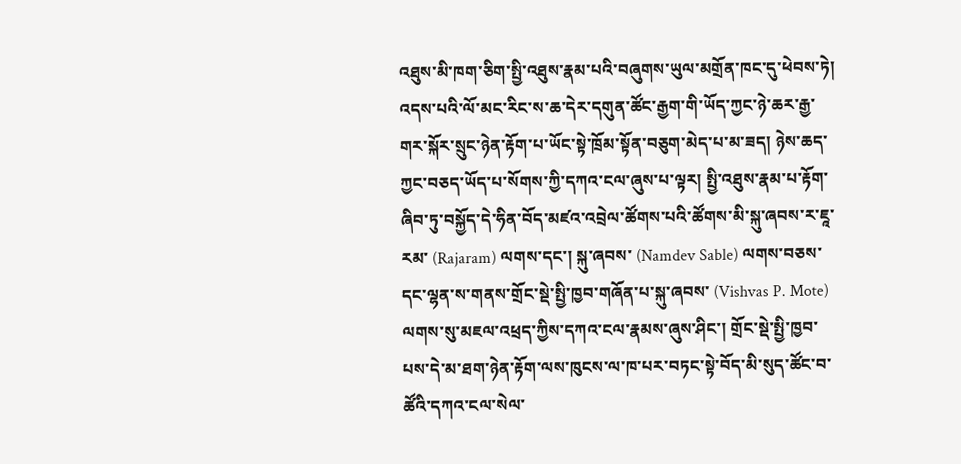འཐུས་མི་ཁག་ཅིག་སྤྱི་འཐུས་རྣམ་པའི་བཞུགས་ཡུལ་མགྲོན་ཁང་དུ་ཕེབས་ཏེ། འདས་པའི་ལོ་མང་རིང་ས་ཆ་དེར་དགུན་ཚོང་རྒྱག་གི་ཡོད་ཀྱང་ཉེ་ཆར་རྒྱ་གར་སྐོར་སྲུང་ཉེན་རྟོག་པ་ཡོང་སྟེ་ཁྲོམ་སྟོན་བཅུག་མེད་པ་མ་ཟད། ཉེས་ཆད་ཀྱང་བཅད་ཡོད་པ་སོགས་ཀྱི་དཀའ་ངལ་ཞུས་པ་ལྟར། སྤྱི་འཐུས་རྣམ་པ་རྟོག་ཞིབ་ཏུ་བསྐྱོད་དེ་ཧིན་བོད་མཛའ་འབྲེལ་ཚོགས་པའི་ཚོགས་མི་སྐུ་ཞབས་ར་ཇཱ་རམ་ (Rajaram) ལགས་དང་། སྐུ་ཞབས་ (Namdev Sable) ལགས་བཅས་དང་ལྷན་ས་གནས་གྲོང་སྡེ་སྤྱི་ཁྱབ་གཞོན་པ་སྐུ་ཞབས་ (Vishvas P. Mote) ལགས་སུ་མཇལ་འཕྲད་ཀྱིས་དཀའ་ངལ་རྣམས་ཞུས་ཤིང་། གྲོང་སྡེ་སྤྱི་ཁྱབ་པས་དེ་མ་ཐག་ཉེན་རྟོག་ལས་ཁུངས་ལ་ཁ་པར་བཏང་སྟེ་བོད་མི་སུད་ཚོང་བ་ཚོའི་དཀའ་ངལ་སེལ་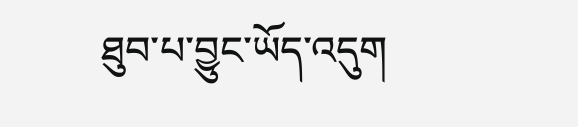ཐུབ་པ་བྱུང་ཡོད་འདུག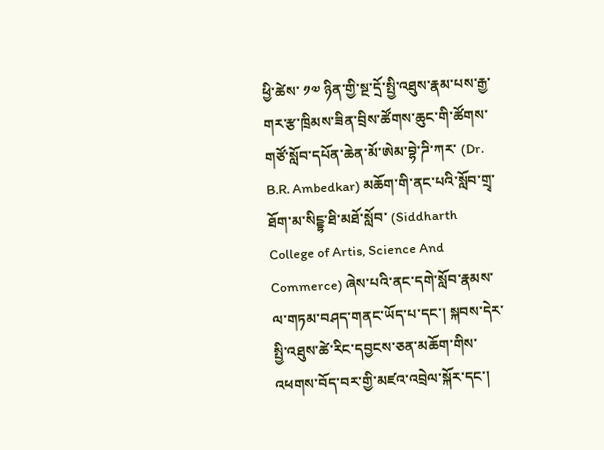ཕྱི་ཚེས་ ༡༧ ཉིན་གྱི་སྔ་དྲོ་སྤྱི་འཐུས་རྣམ་པས་རྒྱ་གར་རྩ་ཁྲིམས་ཟིན་བྲིས་ཚོགས་ཆུང་གི་ཚོགས་གཙོ་སློབ་དཔོན་ཆེན་མོ་ཨེམ་བྷེ་ཌི་ཀར་ (Dr. B.R. Ambedkar) མཆོག་གི་ནང་པའི་སློབ་གྲྭ་ཐོག་མ་སིངྡྷ་ཐི་མཐོ་སློབ་ (Siddharth College of Artis, Science And Commerce) ཞེས་པའི་ནང་དགེ་སློབ་རྣམས་ལ་གཏམ་བཤད་གནང་ཡོད་པ་དང་། སྐབས་དེར་སྤྱི་འཐུས་ཚེ་རིང་དབྱངས་ཅན་མཆོག་གིས་འཕགས་བོད་བར་གྱི་མཛའ་འབྲེལ་སྐོར་དང་།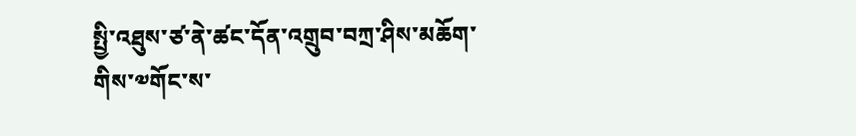སྤྱི་འཐུས་ཙ་ནེ་ཚང་དོན་འགྲུབ་བཀྲ་ཤིས་མཆོག་གིས་༧གོང་ས་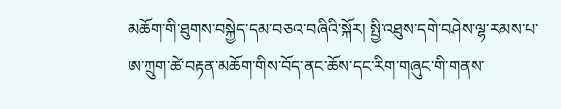མཆོག་གི་ཐུགས་བསྐྱེད་དམ་བཅའ་བཞིའི་སྐོར། སྤྱི་འཐུས་དགེ་བཤེས་ལྷ་རམས་པ་ཨ་ཀྲུག་ཚེ་བརྟན་མཆོག་གིས་བོད་ནང་ཆོས་དང་རིག་གཞུང་གི་གནས་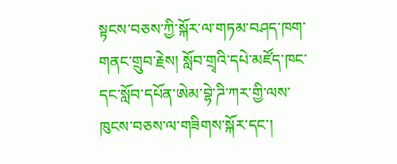སྟངས་བཅས་ཀྱི་སྐོར་ལ་གཏམ་བཤད་ཁག་གནང་གྲུབ་རྗེས། སློབ་གྲྭའི་དཔེ་མཛོད་ཁང་དང་སློབ་དཔོན་ཨེམ་བྷེ་ཌི་ཀར་གྱི་ལས་ཁུངས་བཅས་ལ་གཟིགས་སྐོར་དང་།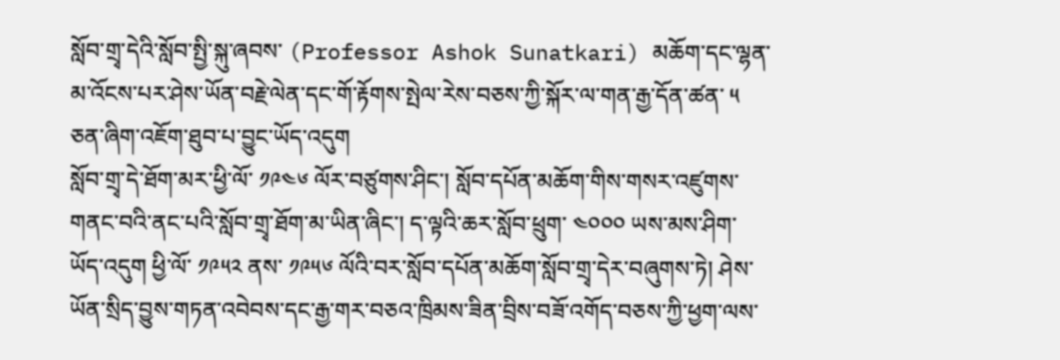སློབ་གྲྭ་དེའི་སློབ་སྤྱི་སྐུ་ཞབས་ (Professor Ashok Sunatkari) མཆོག་དང་ལྷན་མ་འོངས་པར་ཤེས་ཡོན་བརྗེ་ལེན་དང་གོ་རྟོགས་སྤེལ་རེས་བཅས་ཀྱི་སྐོར་ལ་གན་རྒྱ་དོན་ཚན་ ༥ ཅན་ཞིག་འཇོག་ཐུབ་པ་བྱུང་ཡོད་འདུག
སློབ་གྲྭ་དེ་ཐོག་མར་ཕྱི་ལོ་ ༡༩༤༦ ལོར་བཙུགས་ཤིང་། སློབ་དཔོན་མཆོག་གིས་གསར་འཛུགས་གནང་བའི་ནང་པའི་སློབ་གྲྭ་ཐོག་མ་ཡིན་ཞིང་། ད་ལྟའི་ཆར་སློབ་ཕྲུག་ ༤༠༠༠ ཡས་མས་ཤིག་ཡོད་འདུག ཕྱི་ལོ་ ༡༩༥༢ ནས་ ༡༩༥༦ ལོའི་བར་སློབ་དཔོན་མཆོག་སློབ་གྲྭ་དེར་བཞུགས་ཏེ། ཤེས་ཡོན་སྲིད་བྱུས་གཏན་འབེབས་དང་རྒྱ་གར་བཅའ་ཁྲིམས་ཟིན་བྲིས་བཟོ་འགོད་བཅས་ཀྱི་ཕྱག་ལས་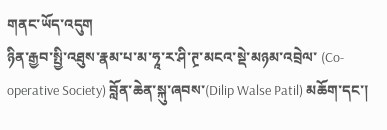གནང་ཡོད་འདུག
ཉིན་རྒྱབ་སྤྱི་འཐུས་རྣམ་པ་མ་ཧཱ་ར་ཤི་ཊྲ་མངའ་སྡེ་མཉམ་འབྲེལ་ (Co-operative Society) བློན་ཆེན་སྐུ་ཞབས་(Dilip Walse Patil) མཆོག་དང་།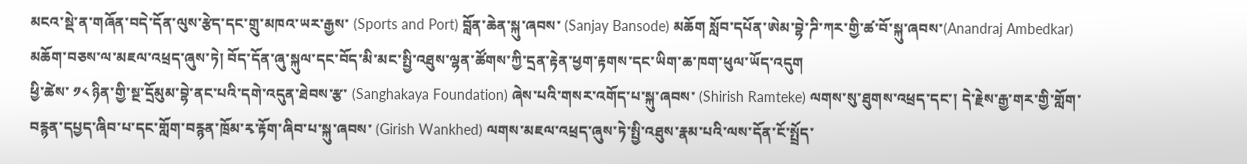མངའ་སྡེ་ན་གཞོན་བདེ་དོན་ལུས་རྩེད་དང་གྲུ་མཁའ་ཡར་རྒྱས་ (Sports and Port) བློན་ཆེན་སྐུ་ཞབས་ (Sanjay Bansode) མཆོག སློབ་དཔོན་ཨེམ་བྷེ་ཌི་ཀར་གྱི་ཚ་བོ་སྐུ་ཞབས་(Anandraj Ambedkar) མཆོག་བཅས་ལ་མཇལ་འཕྲད་ཞུས་ཏེ། བོད་དོན་ཞུ་སྐུལ་དང་བོད་མི་མང་སྤྱི་འཐུས་ལྷན་ཚོགས་ཀྱི་དྲན་རྟེན་ཕྱག་རྟགས་དང་ཡིག་ཆ་ཁག་ཕུལ་ཡོད་འདུག
ཕྱི་ཚེས་ ༡༨ ཉིན་གྱི་སྔ་དྲོམུམ་བྷེ་ནང་པའི་དགེ་འདུན་ཐེབས་རྩ་ (Sanghakaya Foundation) ཞེས་པའི་གསར་འགོད་པ་སྐུ་ཞབས་ (Shirish Ramteke) ལགས་སུ་ཐུགས་འཕྲད་དང་། དེ་རྗེས་རྒྱ་གར་གྱི་གློག་བརྙན་དཔྱད་ཞིབ་པ་དང་གློག་བརྙན་ཁྲོམ་རྭ་རྟོག་ཞིབ་པ་སྐུ་ཞབས་ (Girish Wankhed) ལགས་མཇལ་འཕྲད་ཞུས་ཏེ་སྤྱི་འཐུས་རྣམ་པའི་ལས་དོན་ངོ་སྤྲོད་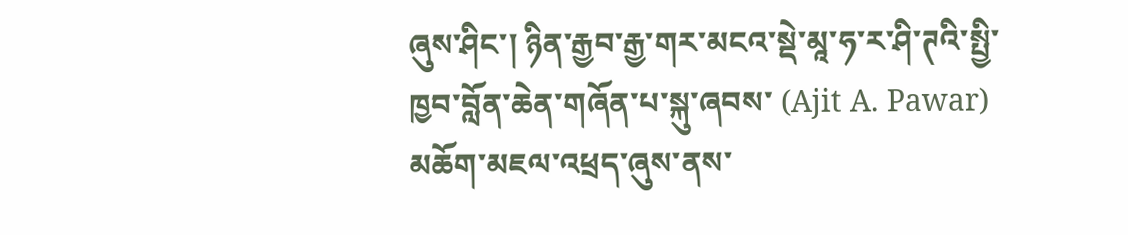ཞུས་ཤིང་། ཉིན་རྒྱབ་རྒྱ་གར་མངའ་སྡེ་མཱ་ཧ་ར་ཤི་ཊའི་སྤྱི་ཁྱབ་བློན་ཆེན་གཞོན་པ་སྐུ་ཞབས་ (Ajit A. Pawar) མཆོག་མཇལ་འཕྲད་ཞུས་ནས་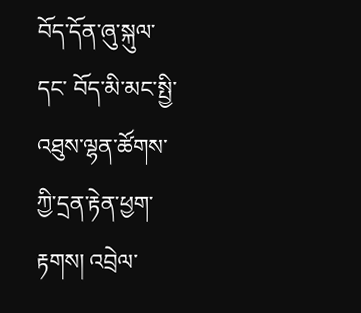བོད་དོན་ཞུ་སྐུལ་དང་ བོད་མི་མང་སྤྱི་འཐུས་ལྷན་ཚོགས་ཀྱི་དྲན་རྟེན་ཕྱག་རྟགས། འབྲེལ་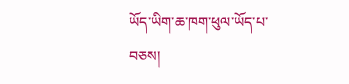ཡོད་ཡིག་ཆ་ཁག་ཕུལ་ཡོད་པ་བཅས།